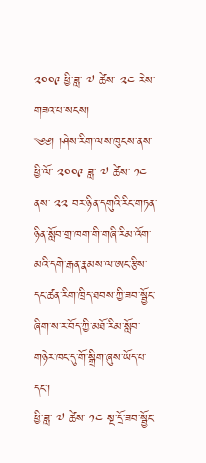༢༠༠༩ ཕྱི་ཟླ་ ༧ ཚེས་ ༢༤ རེས་གཟའ་པ་སངས།
༄༅། །ཤེས་རིག་ལས་ཁུངས་ནས་ཕྱི་ལོ་ ༢༠༠༩ ཟླ་ ༧ ཚེས་ ༡༤ ནས་ ༢༢ བར་ཉིན་དགུའི་རིང་གཏན་ཉིན་སློབ་གྲ་ཁག་གི་གཞི་རིམ་འོག་མའི་དགེ་རྒན་རྣམས་ལ་ཨང་རྩིས་དང་ཚན་རིག་ཁྲིད་ཐབས་ཀྱི་ཟབ་སྦྱོང་ཞིག་ས་ར་བོད་ཀྱི་མཐོ་རིམ་སློབ་གཉེར་ཁང་དུ་གོ་སྒྲིག་ཞུས་ཡོད་པ་དང་།
ཕྱི་ཟླ་ ༧ ཚེས་ ༡༤ སྔ་དྲོ་ཟབ་སྦྱོང་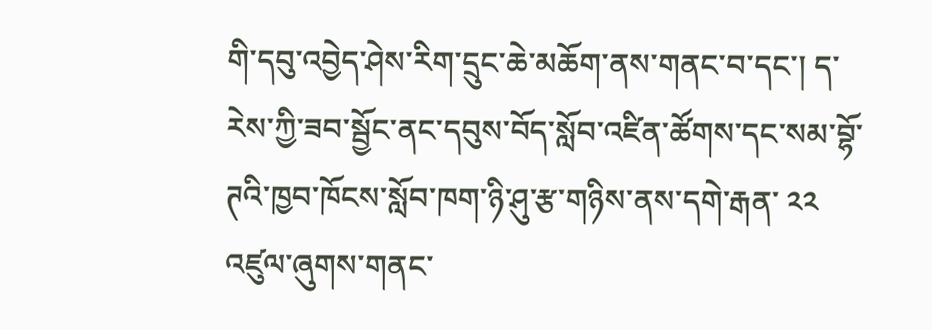གི་དབུ་འབྱེད་ཤེས་རིག་དྲུང་ཆེ་མཆོག་ནས་གནང་བ་དང་། ད་རེས་ཀྱི་ཟབ་སྦྱོང་ནང་དབུས་བོད་སློབ་འཛིན་ཚོགས་དང་སམ་བྷོ་ཊའི་ཁྱབ་ཁོངས་སློབ་ཁག་ཉི་ཤུ་རྩ་གཉིས་ནས་དགེ་རྒན་ ༢༢ འཛུལ་ཞུགས་གནང་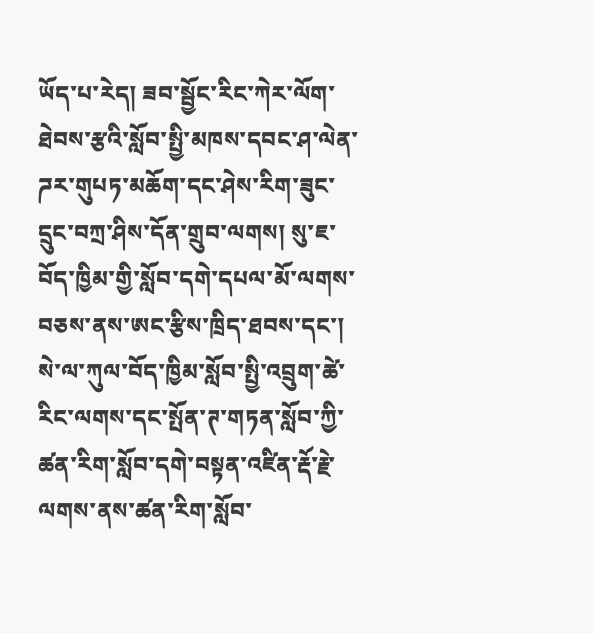ཡོད་པ་རེད། ཟབ་སྦྱོང་རིང་ཀེར་ལོག་ཐེབས་རྩའི་སློབ་སྤྱི་མཁས་དབང་ཤ་ལེན་ཌར་གུཔཏ་མཆོག་དང་ཤེས་རིག་ཟུང་དྲུང་བཀྲ་ཤིས་དོན་གྲུབ་ལགས། སུ་ཇ་བོད་ཁྱིམ་གྱི་སློབ་དགེ་དཔལ་མོ་ལགས་བཅས་ནས་ཨང་རྩིས་ཁྲིད་ཐབས་དང་། སེ་ལ་ཀུལ་བོད་ཁྱིམ་སློབ་སྤྱི་འབྲུག་ཚེ་རིང་ལགས་དང་སྤོན་ཊ་གཏན་སློབ་ཀྱི་ཚན་རིག་སློབ་དགེ་བསྟན་འཛིན་རྡོ་རྗེ་ལགས་ནས་ཚན་རིག་སློབ་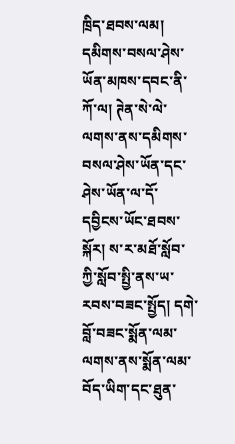ཁྲིད་ཐབས་ལམ། དམིགས་བསལ་ཤེས་ཡོན་མཁས་དབང་ནི་ཀོ་ལ། ཊེན་སེ་ལེ་ལགས་ནས་དམིགས་བསལ་ཤེས་ཡོན་དང་ཤེས་ཡོན་ལ་དོ་དབྱིངས་ཡོང་ཐབས་སྐོར། ས་ར་མཐོ་སློབ་ཀྱི་སློབ་སྤྱི་ནས་ཡ་རབས་བཟང་སྤྱོད། དགེ་བློ་བཟང་སྨོན་ལམ་ལགས་ནས་སྨོན་ལམ་བོད་ཡིག་དང་ཐུན་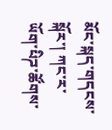མོང་སྐད་གདངས་སྐོར་། ཀང་ར་ཡོག་པིཌ་ཚོགས་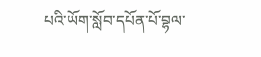པའི་ཡོག་སློབ་དཔོན་པོ་བྷལ་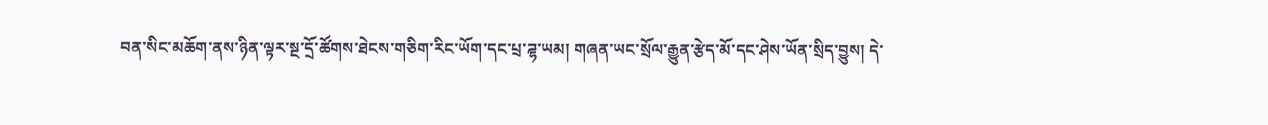བན་སིང་མཆོག་ནས་ཉིན་ལྟར་སྔ་དྲོ་ཚོགས་ཐེངས་གཅིག་རིང་ཡོག་དང་པྲ་ཌྷ་ཡམ། གཞན་ཡང་སྲོལ་རྒྱུན་རྩེད་མོ་དང་ཤེས་ཡོན་སྲིད་བྱུས། དེ་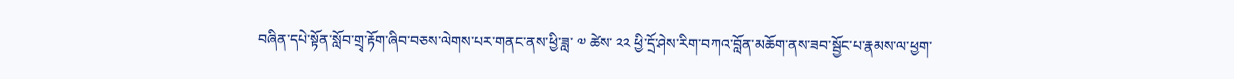བཞིན་དཔེ་སྟོན་སློབ་གྲྭ་རྟོག་ཞིབ་བཅས་ལེགས་པར་གནང་ནས་ཕྱི་ཟླ་ ༧ ཚེས་ ༢༢ ཕྱི་དྲོ་ཤེས་རིག་བཀའ་བློན་མཆོག་ནས་ཟབ་སྦྱོང་པ་རྣམས་ལ་ཕྱག་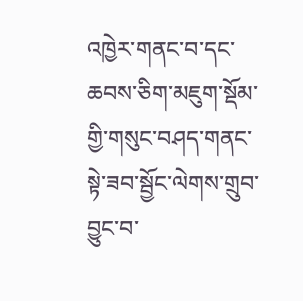འཁྱེར་གནང་བ་དང་ཆབས་ཅིག་མཇུག་སྡོམ་གྱི་གསུང་བཤད་གནང་སྟེ་ཟབ་སྦྱོང་ལེགས་གྲུབ་བྱུང་བ་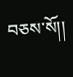བཅས་སོ།།